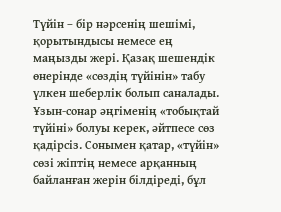Түйін – бір нәрсенің шешімі, қорытындысы немесе ең маңызды жері. Қазақ шешендік өнерінде «сөздің түйінін» табу үлкен шеберлік болып саналады. Ұзын-сонар әңгіменің «тобықтай түйіні» болуы керек, әйтпесе сөз қадірсіз. Сонымен қатар, «түйін» сөзі жіптің немесе арқанның байланған жерін білдіреді, бұл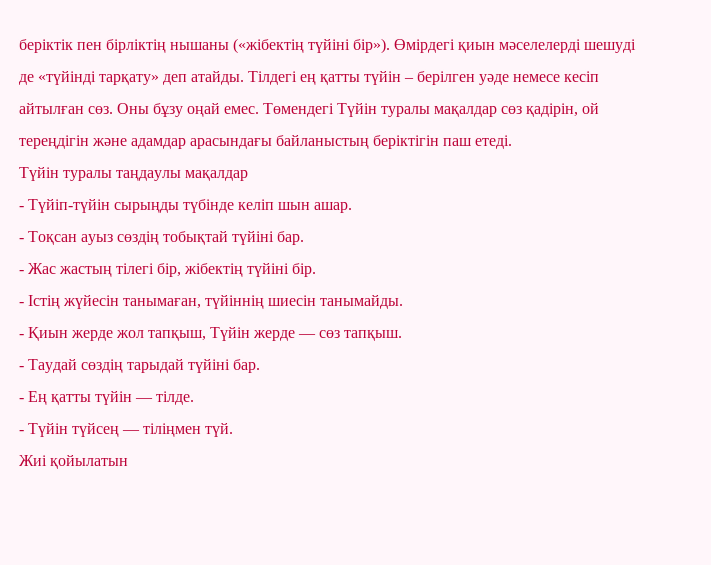беріктік пен бірліктің нышаны («жібектің түйіні бір»). Өмірдегі қиын мәселелерді шешуді де «түйінді тарқату» деп атайды. Тілдегі ең қатты түйін – берілген уәде немесе кесіп айтылған сөз. Оны бұзу оңай емес. Төмендегі Түйін туралы мақалдар сөз қадірін, ой тереңдігін және адамдар арасындағы байланыстың беріктігін паш етеді.
Түйін туралы таңдаулы мақалдар
- Түйіп-түйін сырыңды түбінде келіп шын ашар.
- Тоқсан ауыз сөздің тобықтай түйіні бар.
- Жас жастың тілегі бір, жібектің түйіні бір.
- Істің жүйесін танымаған, түйіннің шиесін танымайды.
- Қиын жерде жол тапқыш, Түйін жерде — сөз тапқыш.
- Таудай сөздің тарыдай түйіні бар.
- Ең қатты түйін — тілде.
- Түйін түйсең — тіліңмен түй.
Жиі қойылатын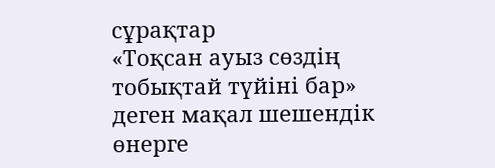сұрақтар
«Тоқсан ауыз сөздің тобықтай түйіні бар» деген мақал шешендік өнерге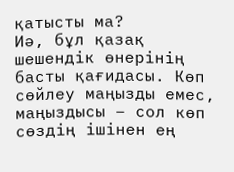қатысты ма?
Иә, бұл қазақ шешендік өнерінің басты қағидасы. Көп сөйлеу маңызды емес, маңыздысы – сол көп сөздің ішінен ең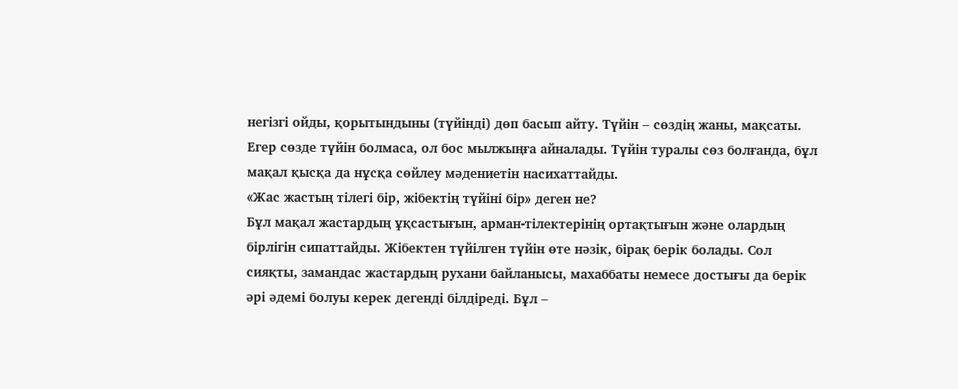негізгі ойды, қорытындыны (түйінді) дөп басып айту. Түйін – сөздің жаны, мақсаты. Егер сөзде түйін болмаса, ол бос мылжыңға айналады. Түйін туралы сөз болғанда, бұл мақал қысқа да нұсқа сөйлеу мәдениетін насихаттайды.
«Жас жастың тілегі бір, жібектің түйіні бір» деген не?
Бұл мақал жастардың ұқсастығын, арман-тілектерінің ортақтығын және олардың бірлігін сипаттайды. Жібектен түйілген түйін өте нәзік, бірақ берік болады. Сол сияқты, замандас жастардың рухани байланысы, махаббаты немесе достығы да берік әрі әдемі болуы керек дегенді білдіреді. Бұл –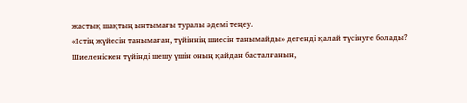жастық шақтың ынтымағы туралы әдемі теңеу.
«Істің жүйесін танымаған, түйіннің шиесін танымайды» дегенді қалай түсінуге болады?
Шиеленіскен түйінді шешу үшін оның қайдан басталғанын,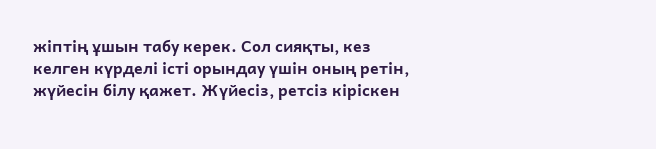жіптің ұшын табу керек. Сол сияқты, кез келген күрделі істі орындау үшін оның ретін, жүйесін білу қажет. Жүйесіз, ретсіз кіріскен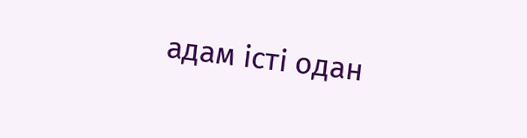адам істі одан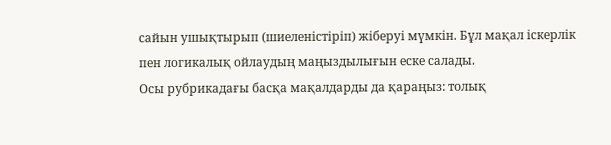сайын ушықтырып (шиеленістіріп) жіберуі мүмкін. Бұл мақал іскерлік пен логикалық ойлаудың маңыздылығын еске салады.
Осы рубрикадағы басқа мақалдарды да қараңыз: толық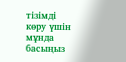тізімді көру үшін мұнда басыңыз